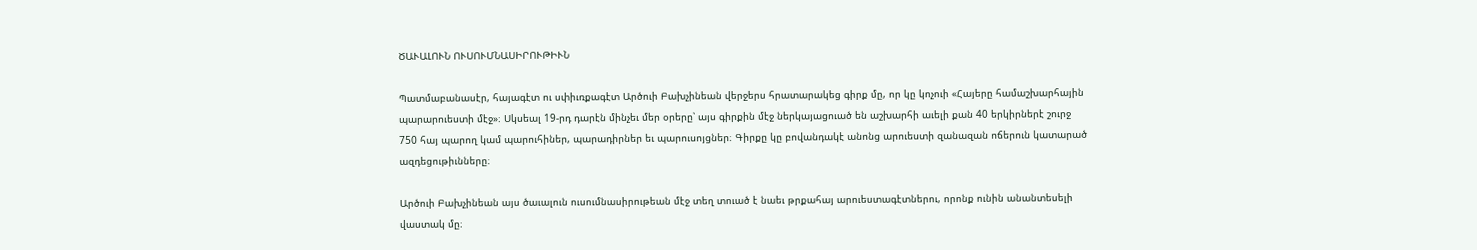ԾԱՒԱԼՈՒՆ ՈՒՍՈՒՄՆԱՍԻՐՈՒԹԻՒՆ

Պատմաբանասէր, հայագէտ ու սփիւռքագէտ Արծուի Բախչինեան վերջերս հրատարակեց գիրք մը, որ կը կոչուի «Հայերը համաշխարհային պարարուեստի մէջ»։ Սկսեալ 19-րդ դարէն մինչեւ մեր օրերը՝ այս գիրքին մէջ ներկայացուած են աշխարհի աւելի քան 40 երկիրներէ շուրջ 750 հայ պարող կամ պարուհիներ, պարադիրներ եւ պարուսոյցներ։ Գիրքը կը բովանդակէ անոնց արուեստի զանազան ոճերուն կատարած ազդեցութիւնները։

Արծուի Բախչինեան այս ծաւալուն ուսումնասիրութեան մէջ տեղ տուած է նաեւ թրքահայ արուեստագէտներու, որոնք ունին անանտեսելի վաստակ մը։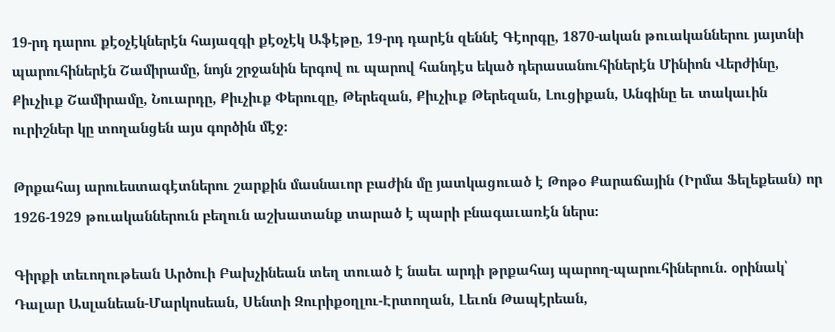19-րդ դարու քէօչէկներէն հայազգի քէօչէկ Աֆէթը, 19-րդ դարէն զեննէ Գէորգը, 1870-ական թուականներու յայտնի պարուհիներէն Շամիրամը, նոյն շրջանին երգով ու պարով հանդէս եկած դերասանուհիներէն Մինիոն Վերժինը, Քիւչիւք Շամիրամը, Նուարդը, Քիւչիւք Փերուզը, Թերեզան, Քիւչիւք Թերեզան, Լուցիքան, Անգինը եւ տակաւին ուրիշներ կը տողանցեն այս գործին մէջ։

Թրքահայ արուեստագէտներու շարքին մասնաւոր բաժին մը յատկացուած է Թոթօ Քարաճային (Իրմա Ֆելեքեան) որ 1926-1929 թուականներուն բեղուն աշխատանք տարած է պարի բնագաւառէն ներս։

Գիրքի տեւողութեան Արծուի Բախչինեան տեղ տուած է նաեւ արդի թրքահայ պարող-պարուհիներուն. օրինակ՝ Դալար Ասլանեան-Մարկոսեան, Սենտի Զուրիքօղլու-Էրտողան, Լեւոն Թապէրեան,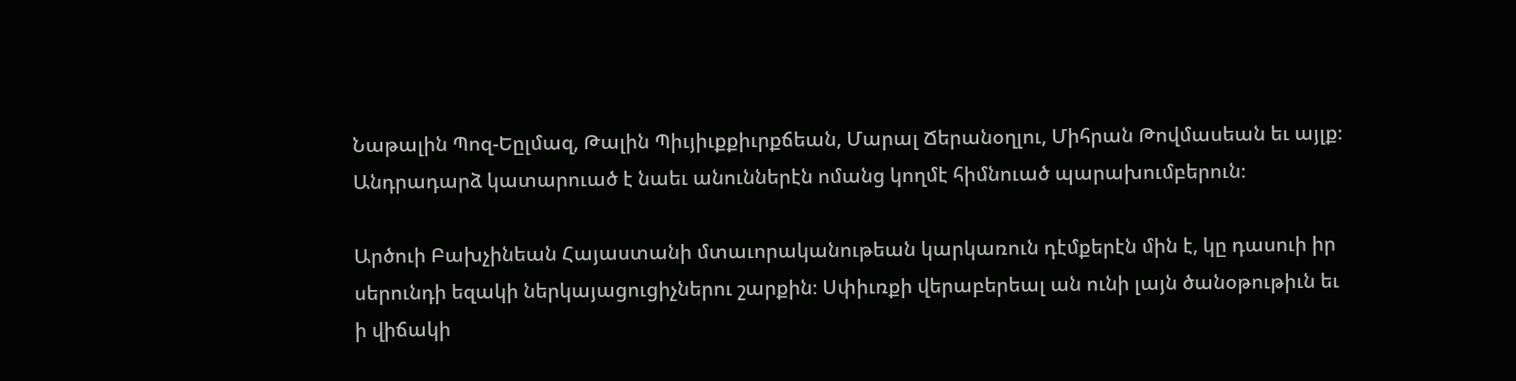Նաթալին Պոզ-Եըլմազ, Թալին Պիւյիւքքիւրքճեան, Մարալ Ճերանօղլու, Միհրան Թովմասեան եւ այլք։ Անդրադարձ կատարուած է նաեւ անուններէն ոմանց կողմէ հիմնուած պարախումբերուն։

Արծուի Բախչինեան Հայաստանի մտաւորականութեան կարկառուն դէմքերէն մին է, կը դասուի իր սերունդի եզակի ներկայացուցիչներու շարքին։ Սփիւռքի վերաբերեալ ան ունի լայն ծանօթութիւն եւ ի վիճակի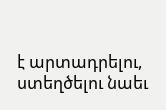է արտադրելու, ստեղծելու նաեւ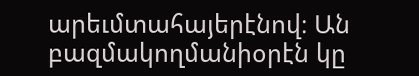արեւմտահայերէնով։ Ան բազմակողմանիօրէն կը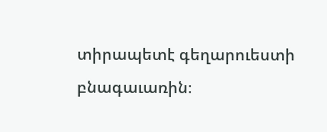տիրապետէ գեղարուեստի բնագաւառին։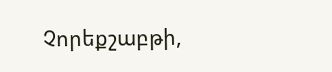Չորեքշաբթի,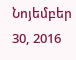Նոյեմբեր 30, 2016